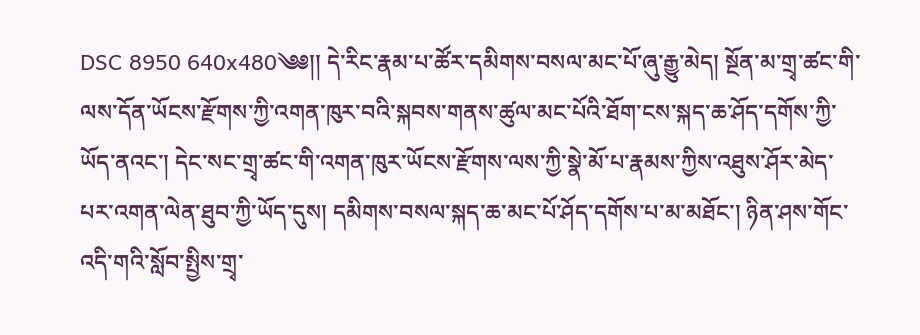DSC 8950 640x480༄༅།། དེ་རིང་རྣམ་པ་ཚོར་དམིགས་བསལ་མང་པོ་ཞུ་རྒྱུ་མེད། སྔོན་མ་གྲྭ་ཚང་གི་ལས་དོན་ཡོངས་རྫོགས་ཀྱི་འགན་ཁུར་བའི་སྐབས་གནས་ཚུལ་མང་པོའི་ཐོག་ངས་སྐད་ཆ་ཤོད་དགོས་ཀྱི་ཡོད་ནའང་། དེང་སང་གྲྭ་ཚང་གི་འགན་ཁུར་ཡོངས་རྫོགས་ལས་ཀྱི་སྣེ་མོ་པ་རྣམས་ཀྱིས་འཐུས་ཤོར་མེད་པར་འགན་ལེན་ཐུབ་ཀྱི་ཡོད་དུས། དམིགས་བསལ་སྐད་ཆ་མང་པོ་ཤོད་དགོས་པ་མ་མཐོང་། ཉིན་ཤས་གོང་འདི་གའི་སློབ་སྤྱིས་གྲྭ་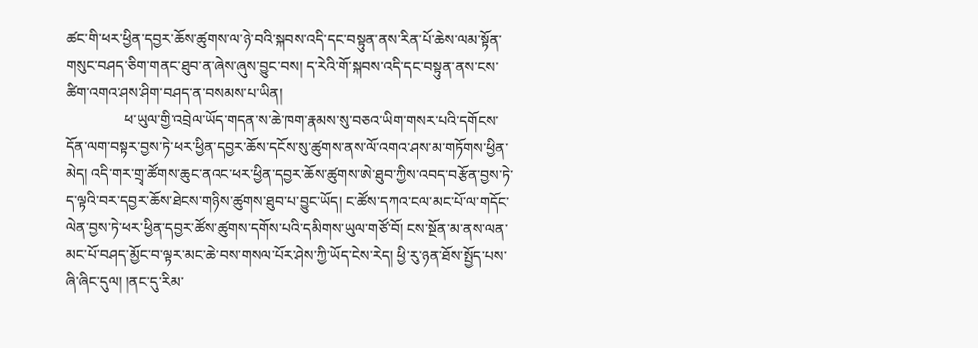ཚང་གི་ཕར་ཕྱིན་དབྱར་ཆོས་ཚུགས་ལ་ཉེ་བའི་སྐབས་འདི་དང་བསྟུན་ནས་རིན་པོ་ཆེས་ལམ་སྟོན་གསུང་བཤད་ཅིག་གནང་ཐུབ་ན་ཞེས་ཞུས་བྱུང་བས། ད་རེའི་གོ་སྐབས་འདི་དང་བསྟུན་ནས་ངས་ཚིག་འགའ་ཤས་ཤིག་བཤད་ན་བསམས་པ་ཡིན།
                ཕ་ཡུལ་གྱི་འབྲེལ་ཡོད་གདན་ས་ཆེ་ཁག་རྣམས་སུ་བཅའ་ཡིག་གསར་པའི་དགོངས་དོན་ལག་བསྟར་བྱས་ཏེ་ཕར་ཕྱིན་དབྱར་ཆོས་དངོས་སུ་ཚུགས་ནས་ལོ་འགའ་ཤས་མ་གཏོགས་ཕྱིན་མེད། འདི་གར་གྲྭ་ཚོགས་ཆུང་ནའང་ཕར་ཕྱིན་དབྱར་ཆོས་ཚུགས་ཨེ་ཐུབ་ཀྱིས་འབད་བརྩོན་བྱས་ཏེ་ད་ལྟའི་བར་དབྱར་ཆོས་ཐེངས་གཉིས་ཚུགས་ཐུབ་པ་བྱུང་ཡོད། ང་ཚོས་དཀའ་ངལ་མང་པོ་ལ་གདོང་ལེན་བྱས་ཏེ་ཕར་ཕྱིན་དབྱར་ཚོས་ཚུགས་དགོས་པའི་དམིགས་ཡུལ་གཙོ་བོ། ངས་སྔོན་མ་ནས་ལན་མང་པོ་བཤད་མྱོང་བ་ལྟར་མང་ཆེ་བས་གསལ་པོར་ཤེས་ཀྱི་ཡོད་ངེས་རེད། ཕྱི་རུ་ཉན་ཐོས་སྤྱོད་པས་ཞི་ཞིང་དུལ། །ནང་དུ་རིམ་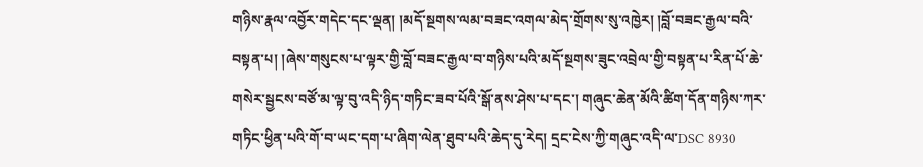གཉིས་རྣལ་འབྱོར་གདེང་དང་ལྡན། །མདོ་སྔགས་ལམ་བཟང་འགལ་མེད་གྲོགས་སུ་འཁྱེར། །བློ་བཟང་རྒྱལ་བའི་བསྟན་པ། །ཞེས་གསུངས་པ་ལྟར་གྱི་བློ་བཟང་རྒྱལ་བ་གཉིས་པའི་མདོ་སྔགས་ཟུང་འབྲེལ་གྱི་བསྟན་པ་རིན་པོ་ཆེ་གསེར་སྦྱངས་བཙོ་མ་ལྟ་བུ་འདི་ཉིད་གཏིང་ཟབ་པོའི་སྒོ་ནས་ཤེས་པ་དང་། གཞུང་ཆེན་མོའི་ཚིག་དོན་གཉིས་ཀར་གཏིང་ཕྱིན་པའི་གོ་བ་ཡང་དག་པ་ཞིག་ལེན་ཐུབ་པའི་ཆེད་དུ་རེད། དྲང་ངེས་ཀྱི་གཞུང་འདི་ལ་DSC 8930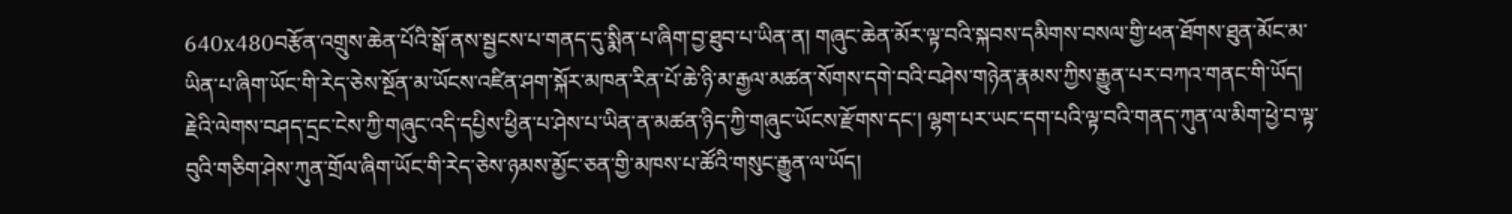640x480བརྩོན་འགྲུས་ཆེན་པོའི་སྒོ་ནས་སྦྱངས་པ་གནད་དུ་སྨིན་པ་ཞིག་བྱ་ཐུབ་པ་ཡིན་ན། གཞུང་ཆེན་མོར་ལྟ་བའི་སྐབས་དམིགས་བསལ་གྱི་ཕན་ཐོགས་ཐུན་མོང་མ་ཡིན་པ་ཞིག་ཡོང་གི་རེད་ཅེས་སྔོན་མ་ཡོངས་འཛིན་ཤག་སྐོར་མཁན་རིན་པོ་ཆེ་ཉི་མ་རྒྱལ་མཚན་སོགས་དགེ་བའི་བཤེས་གཉེན་རྣམས་ཀྱིས་རྒྱུན་པར་བཀའ་གནང་གི་ཡོད། རྗེའི་ལེགས་བཤད་དྲང་ངེས་ཀྱི་གཞུང་འདི་དཔྱིས་ཕྱིན་པ་ཤེས་པ་ཡིན་ན་མཚན་ཉིད་ཀྱི་གཞུང་ཡོངས་རྫོགས་དང་། ལྷག་པར་ཡང་དག་པའི་ལྟ་བའི་གནད་ཀུན་ལ་མིག་ཕྱེ་བ་ལྟ་བུའི་གཅིག་ཤེས་ཀུན་གྲོལ་ཞིག་ཡོང་གི་རེད་ཅེས་ཉམས་མྱོང་ཅན་གྱི་མཁས་པ་ཚོའི་གསུང་རྒྱུན་ལ་ཡོད།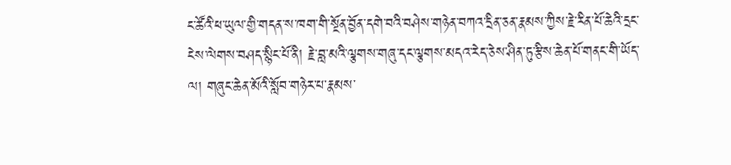ང་ཚོའི་ཕ་ཡུལ་གྱི་གདན་ས་ཁག་གི་སྔོན་བྱོན་དགེ་བའི་བཤེས་གཉེན་བཀའ་དྲིན་ཅན་རྣམས་ཀྱིས་རྗེ་རིན་པོ་ཆེའི་དྲང་ངེས་ལེགས་བཤད་སྙིང་པོ་ནི། རྗེ་བླ་མའི་ལྕགས་གཞུ་དང་ལྕགས་མདའ་རེད་ཅེས་ཤིན་ཏུ་རྩིས་ཆེན་པོ་གནང་གི་ཡོད་ལ། གཞུང་ཆེན་མོའི་སློབ་གཉེར་པ་རྣམས་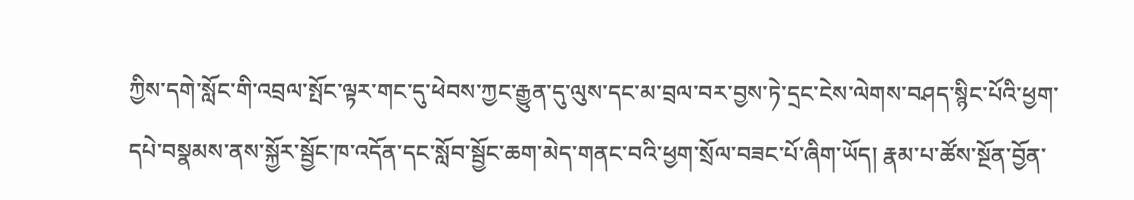ཀྱིས་དགེ་སློང་གི་འབྲལ་སྤོང་ལྟར་གང་དུ་ཕེབས་ཀྱང་རྒྱུན་དུ་ལུས་དང་མ་བྲལ་བར་བྱས་ཏེ་དྲང་ངེས་ལེགས་བཤད་སྙིང་པོའི་ཕྱག་དཔེ་བསྣམས་ནས་སྐྱོར་སྦྱོང་ཁ་འདོན་དང་སློབ་སྦྱོང་ཆག་མེད་གནང་བའི་ཕྱག་སྲོལ་བཟང་པོ་ཞིག་ཡོད། རྣམ་པ་ཚོས་སྔོན་བྱོན་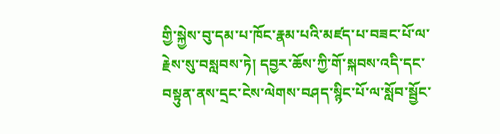གྱི་སྐྱེས་བུ་དམ་པ་ཁོང་རྣམ་པའི་མཛད་པ་བཟང་པོ་ལ་རྗེས་སུ་བསླབས་ཏེ། དབྱར་ཆོས་ཀྱི་གོ་སྐབས་འདི་དང་བསྟུན་ནས་དྲང་ངེས་ལེགས་བཤད་སྙིང་པོ་ལ་སློབ་སྦྱོང་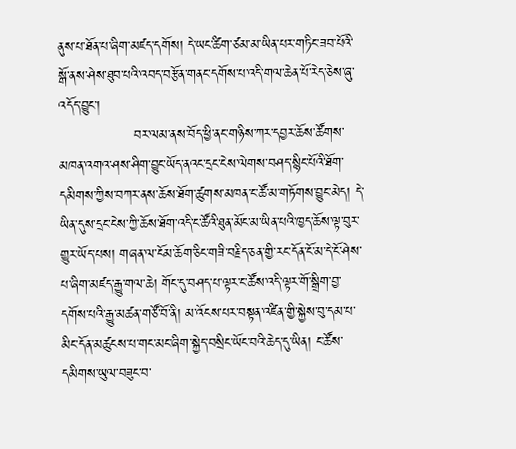ནུས་པ་ཐོན་པ་ཞིག་མཛད་དགོས། དེ་ཡང་ཚིག་ཙམ་མ་ཡིན་པར་གཏིང་ཟབ་པོའི་སྒོ་ནས་ཤེས་ཐུབ་པའི་འབད་བརྩོན་གནང་དགོས་པ་འདི་གལ་ཆེན་པོ་རེད་ཅེས་ཞུ་འདོད་བྱུང་།
                བར་ལམ་ནས་བོད་ཕྱི་ནང་གཉིས་ཀར་དབྱར་ཆོས་ཚོགས་མཁན་འགའ་ཤས་ཤིག་བྱུང་ཡོད་ནའང་དྲང་ངེས་ལེགས་བཤད་སྙིང་པོའི་ཐོག་དམིགས་ཀྱིས་བཀར་ནས་ཆོས་ཐོག་ཚུགས་མཁན་ང་ཚོ་མ་གཏོགས་བྱུང་མེད། དེ་ཡིན་དུས་དྲང་ངེས་ཀྱི་ཆོས་ཐོག་འདི་ང་ཚོའི་ཐུན་མོང་མ་ཡིན་པའི་ཁྱད་ཆོས་ལྟ་བུར་གྱུར་ཡོད་པས། གཞན་ལ་ངོམ་ཆོག་ཅིང་གཟི་བརྗིད་ཅན་གྱི་རང་དོན་ངོ་མ་དེ་ངོ་ཤེས་པ་ཞིག་མཛད་རྒྱུ་གལ་ཆེ། གོང་དུ་བཤད་པ་ལྟར་ང་ཚོས་འདི་ལྟར་གོ་སྒྲིག་བྱ་དགོས་པའི་རྒྱུ་མཚན་གཙོ་བོ་ནི། མ་འོངས་པར་བསྟན་འཛིན་གྱི་སྐྱེས་བུ་དམ་པ་མིང་དོན་མཚུངས་པ་གང་མང་ཞིག་སྐྱེད་བསྲིང་ཡོང་བའི་ཆེད་དུ་ཡིན། ང་ཚོས་དམིགས་ཡུལ་བཟུང་བ་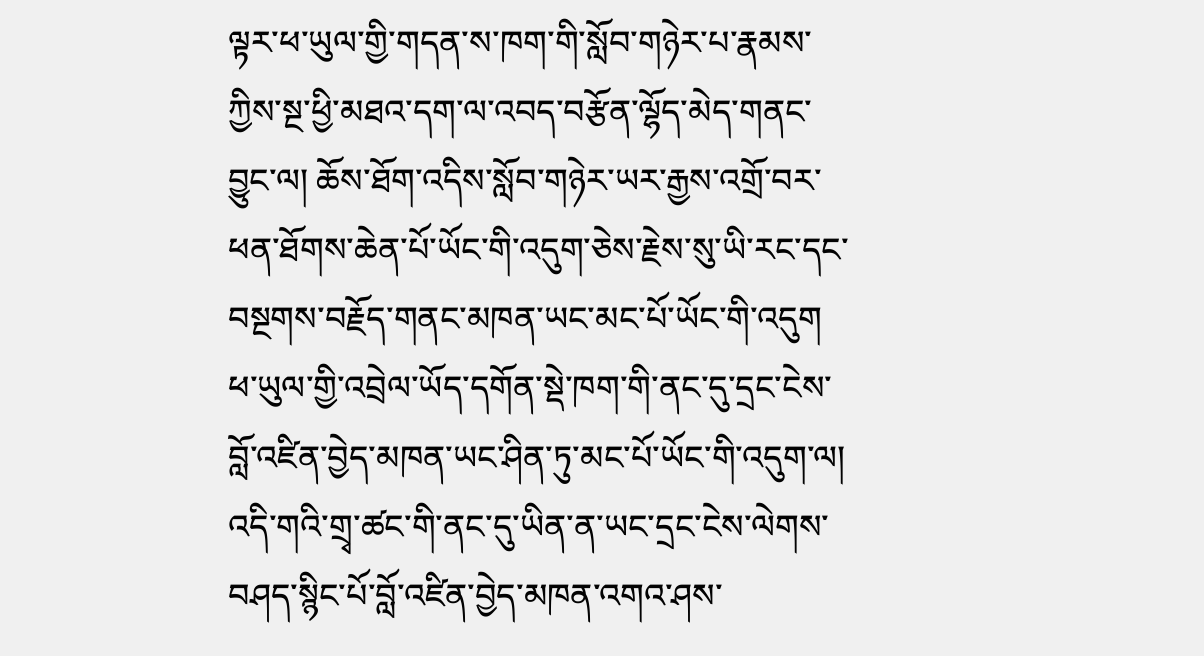ལྟར་ཕ་ཡུལ་གྱི་གདན་ས་ཁག་གི་སློབ་གཉེར་པ་རྣམས་ཀྱིས་སྔ་ཕྱི་མཐའ་དག་ལ་འབད་བརྩོན་ལྷོད་མེད་གནང་བྱུང་ལ། ཆོས་ཐོག་འདིས་སློབ་གཉེར་ཡར་རྒྱས་འགྲོ་བར་ཕན་ཐོགས་ཆེན་པོ་ཡོང་གི་འདུག་ཅེས་རྗེས་སུ་ཡི་རང་དང་བསྔགས་བརྗོད་གནང་མཁན་ཡང་མང་པོ་ཡོང་གི་འདུག ཕ་ཡུལ་གྱི་འབྲེལ་ཡོད་དགོན་སྡེ་ཁག་གི་ནང་དུ་དྲང་ངེས་བློ་འཛིན་བྱེད་མཁན་ཡང་ཤིན་ཏུ་མང་པོ་ཡོང་གི་འདུག་ལ། འདི་གའི་གྲྭ་ཚང་གི་ནང་དུ་ཡིན་ན་ཡང་དྲང་ངེས་ལེགས་བཤད་སྙིང་པོ་བློ་འཛིན་བྱེད་མཁན་འགའ་ཤས་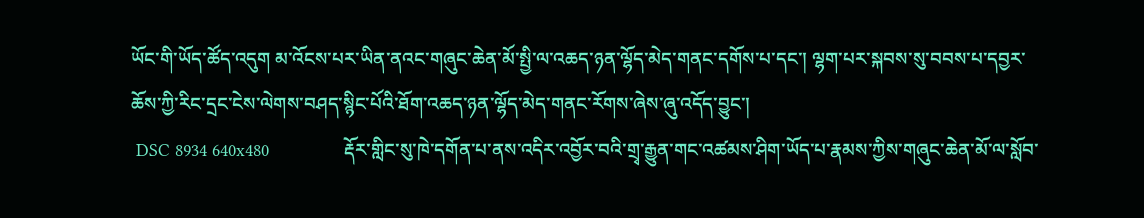ཡོང་གི་ཡོད་ཚོད་འདུག མ་འོངས་པར་ཡིན་ནའང་གཞུང་ཆེན་མོ་སྤྱི་ལ་འཆད་ཉན་ལྷོད་མེད་གནང་དགོས་པ་དང་། ལྷག་པར་སྐབས་སུ་བབས་པ་དབྱར་ཆོས་ཀྱི་རིང་དྲང་ངེས་ལེགས་བཤད་སྙིང་པོའི་ཐོག་འཆད་ཉན་ལྷོད་མེད་གནང་རོགས་ཞེས་ཞུ་འདོད་བྱུང་།
 DSC 8934 640x480               རྡོར་གླིང་སུ་ཁེ་དགོན་པ་ནས་འདིར་འབྱོར་བའི་གྲྭ་རྒྱུན་གང་འཚམས་ཤིག་ཡོད་པ་རྣམས་ཀྱིས་གཞུང་ཆེན་མོ་ལ་སློབ་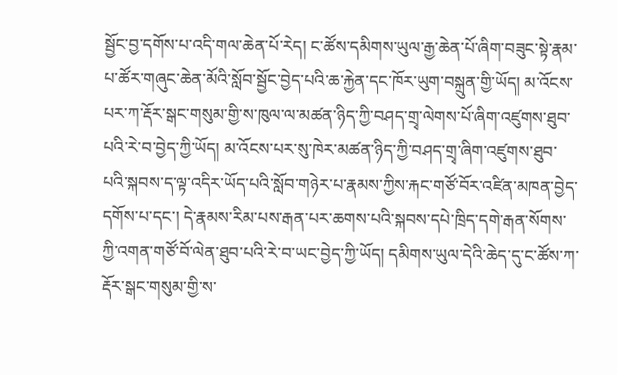སྦྱོང་བྱ་དགོས་པ་འདི་གལ་ཆེན་པོ་རེད། ང་ཚོས་དམིགས་ཡུལ་རྒྱ་ཆེན་པོ་ཞིག་བཟུང་སྟེ་རྣམ་པ་ཚོར་གཞུང་ཆེན་མོའི་སློབ་སྦྱོང་བྱེད་པའི་ཆ་རྐྱེན་དང་ཁོར་ཡུག་བསྐྲུན་གྱི་ཡོད། མ་འོངས་པར་ཀ་རྡོར་སྒང་གསུམ་གྱི་ས་ཁུལ་ལ་མཚན་ཉིད་ཀྱི་བཤད་གྲྭ་ལེགས་པོ་ཞིག་འཛུགས་ཐུབ་པའི་རེ་བ་བྱེད་ཀྱི་ཡོད། མ་འོངས་པར་སུ་ཁེར་མཚན་ཉིད་ཀྱི་བཤད་གྲྭ་ཞིག་འཛུགས་ཐུབ་པའི་སྐབས་ད་ལྟ་འདིར་ཡོད་པའི་སློབ་གཉེར་པ་རྣམས་ཀྱིས་རྐང་གཙོ་བོར་འཛིན་མཁན་བྱེད་དགོས་པ་དང་། དེ་རྣམས་རིམ་པས་རྒན་པར་ཆགས་པའི་སྐབས་དཔེ་ཁྲིད་དགེ་རྒན་སོགས་ཀྱི་འགན་གཙོ་བོ་ལེན་ཐུབ་པའི་རེ་བ་ཡང་བྱེད་ཀྱི་ཡོད། དམིགས་ཡུལ་དེའི་ཆེད་དུ་ང་ཚོས་ཀ་རྡོར་སྒང་གསུམ་གྱི་ས་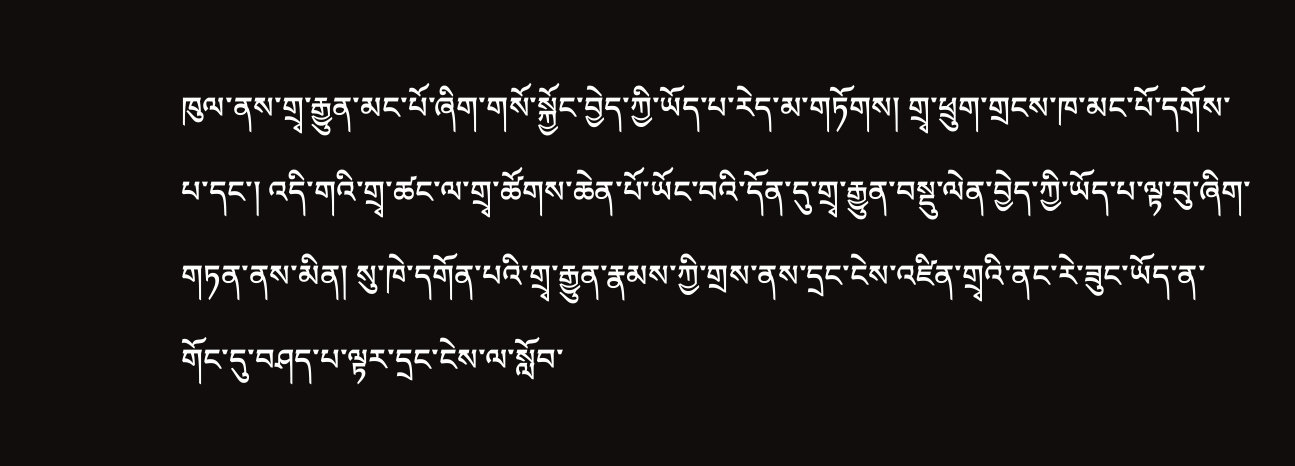ཁུལ་ནས་གྲྭ་རྒྱུན་མང་པོ་ཞིག་གསོ་སྐྱོང་བྱེད་ཀྱི་ཡོད་པ་རེད་མ་གཏོགས། གྲྭ་ཕྲུག་གྲངས་ཁ་མང་པོ་དགོས་པ་དང་། འདི་གའི་གྲྭ་ཚང་ལ་གྲྭ་ཚོགས་ཆེན་པོ་ཡོང་བའི་དོན་དུ་གྲྭ་རྒྱུན་བསྡུ་ལེན་བྱེད་ཀྱི་ཡོད་པ་ལྟ་བུ་ཞིག་གཏན་ནས་མིན། སུ་ཁེ་དགོན་པའི་གྲྭ་རྒྱུན་རྣམས་ཀྱི་གྲས་ནས་དྲང་ངེས་འཛིན་གྲྭའི་ནང་རེ་ཟུང་ཡོད་ན་གོང་དུ་བཤད་པ་ལྟར་དྲང་ངེས་ལ་སློབ་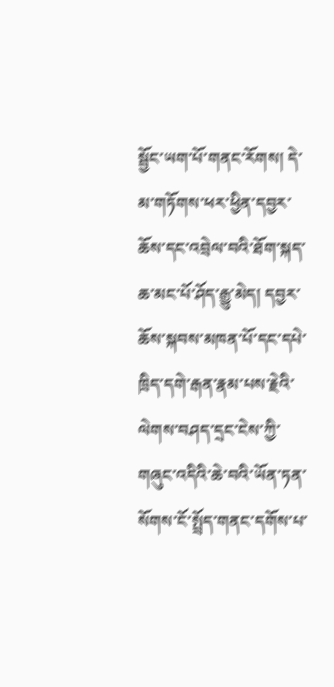སྦྱོང་ཡག་པོ་གནང་རོགས། དེ་མ་གཏོགས་ཕར་ཕྱིན་དབྱར་ཆོས་དང་འབྲེལ་བའི་ཐོག་སྐད་ཆ་མང་པོ་ཤོད་རྒྱུ་མེད། དབྱར་ཆོས་སྐབས་མཁན་པོ་དང་དཔེ་ཁྲིད་དགེ་རྒན་རྣམ་པས་རྗེའི་ལེགས་བཤད་དྲང་ངེས་ཀྱི་གཞུང་འདིའི་ཆེ་བའི་ཡོན་ཏན་སོགས་ངོ་སྤྲོད་གནང་དགོས་པ་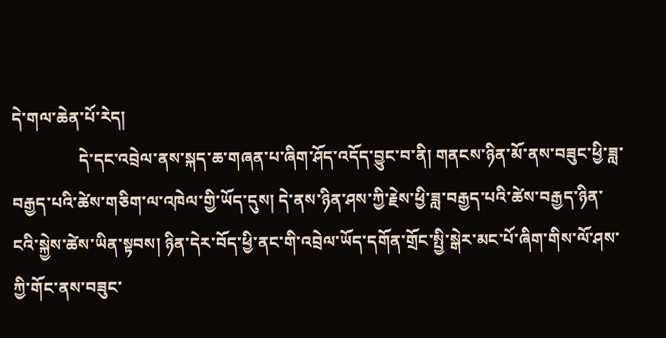དེ་གལ་ཆེན་པོ་རེད།
                དེ་དང་འབྲེལ་ནས་སྐད་ཆ་གཞན་པ་ཞིག་ཤོད་འདོད་བྱུང་བ་ནི། གནངས་ཉིན་མོ་ནས་བཟུང་ཕྱི་ཟླ་བརྒྱད་པའི་ཚེས་གཅིག་ལ་འཁེལ་གྱི་ཡོད་དུས། དེ་ནས་ཉིན་ཤས་ཀྱི་རྗེས་ཕྱི་ཟླ་བརྒྱད་པའི་ཚེས་བརྒྱད་ཉིན་ངའི་སྐྱེས་ཚེས་ཡིན་སྟབས། ཉིན་དེར་བོད་ཕྱི་ནང་གི་འབྲེལ་ཡོད་དགོན་གྲོང་སྤྱི་སྒེར་མང་པོ་ཞིག་གིས་ལོ་ཤས་ཀྱི་གོང་ནས་བཟུང་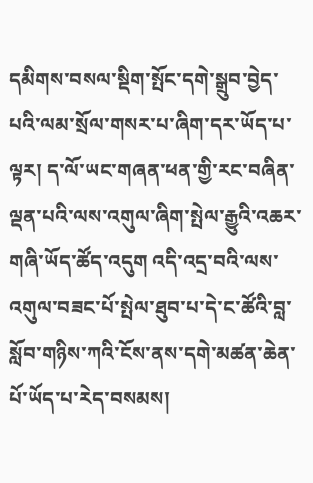དམིགས་བསལ་སྡིག་སྤོང་དགེ་སྒྲུབ་བྱེད་པའི་ལམ་སྲོལ་གསར་པ་ཞིག་དར་ཡོད་པ་ལྟར། ད་ལོ་ཡང་གཞན་ཕན་གྱི་རང་བཞིན་ལྡན་པའི་ལས་འགུལ་ཞིག་སྤེལ་རྒྱུའི་འཆར་གཞི་ཡོད་ཚོད་འདུག འདི་འདྲ་བའི་ལས་འགུལ་བཟང་པོ་སྤེལ་ཐུབ་པ་དེ་ང་ཚོའི་བླ་སློབ་གཉིས་ཀའི་ངོས་ནས་དགེ་མཚན་ཆེན་པོ་ཡོད་པ་རེད་བསམས།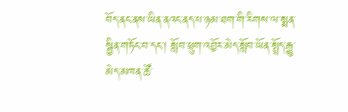བོད་ནང་ནས་ཡིན་ནའང་ནད་པ་ཉམ་ཐག་གི་རིགས་ལ་སྨན་སྦྱིན་གཏོང་བ་དང་། སློབ་ཕྲུག་འབྱོར་མེད་སློབ་ཡོན་སྤྲོད་རྒྱུ་མེད་མཁན་ཚོ་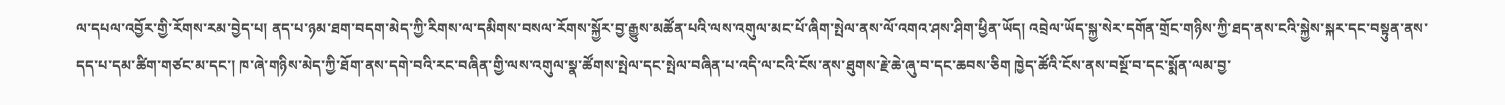ལ་དཔལ་འབྱོར་གྱི་རོགས་རམ་བྱེད་པ། ནད་པ་ཉམ་ཐག་བདག་མེད་ཀྱི་རིགས་ལ་དམིགས་བསལ་རོགས་སྐྱོར་བྱ་རྒྱུས་མཚོན་པའི་ལས་འགུལ་མང་པོ་ཞིག་སྤེལ་ནས་ལོ་འགའ་ཤས་ཤིག་ཕྱིན་ཡོད། འབྲེལ་ཡོད་སྐྱ་སེར་དགོན་གྲོང་གཉིས་ཀྱི་ཐད་ནས་ངའི་སྐྱེས་སྐར་དང་བསྟུན་ནས་དད་པ་དམ་ཚིག་གཙང་མ་དང་། ཁ་ཞེ་གཉིས་མེད་ཀྱི་ཐོག་ནས་དགེ་བའི་རང་བཞིན་གྱི་ལས་འགུལ་སྣ་ཚོགས་སྤེལ་དང་སྤེལ་བཞིན་པ་འདི་ལ་ངའི་ངོས་ནས་ཐུགས་རྗེ་ཆེ་ཞུ་བ་དང་ཆབས་ཅིག ཁྱེད་ཚོའི་ངོས་ནས་བསྔོ་བ་དང་སྨོན་ལམ་བྱ་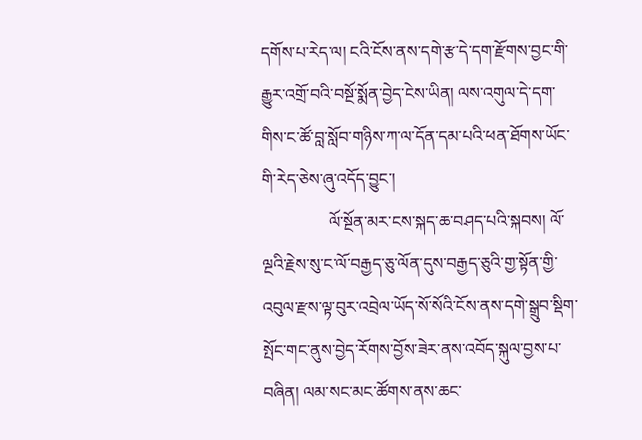དགོས་པ་རེད་ལ། ངའི་ངོས་ནས་དགེ་རྩ་དེ་དག་རྫོགས་བྱང་གི་རྒྱུར་འགྲོ་བའི་བསྔོ་སྨོན་བྱེད་ངེས་ཡིན། ལས་འགུལ་དེ་དག་གིས་ང་ཚོ་བླ་སློབ་གཉིས་ཀ་ལ་དོན་དམ་པའི་ཕན་ཐོགས་ཡོང་གི་རེད་ཅེས་ཞུ་འདོད་བྱུང་།
                ལོ་སྔོན་མར་ངས་སྐད་ཆ་བཤད་པའི་སྐབས། ལོ་ལྔའི་རྗེས་སུ་ང་ལོ་བརྒྱད་ཅུ་ལོན་དུས་བརྒྱད་ཅུའི་གྱ་སྟོན་གྱི་འབུལ་རྫས་ལྟ་བུར་འབྲེལ་ཡོད་སོ་སོའི་ངོས་ནས་དགེ་སྒྲུབ་སྡིག་སྤོང་གང་ནུས་བྱེད་རོགས་བྱོས་ཟེར་ནས་འབོད་སྐུལ་བྱས་པ་བཞིན། ལམ་སང་མང་ཚོགས་ནས་ཆང་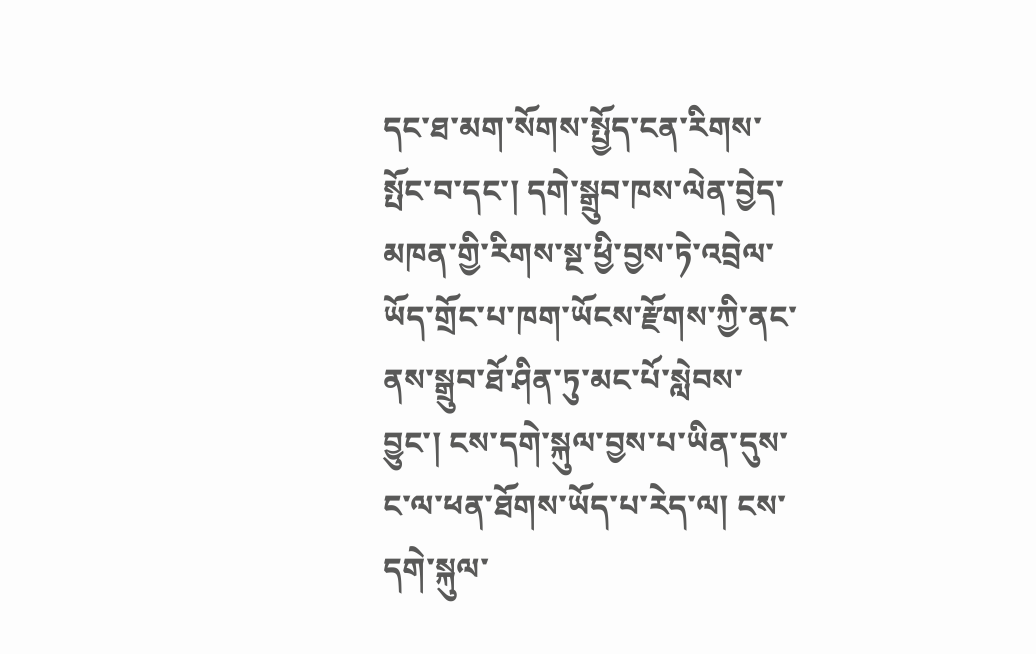དང་ཐ་མག་སོགས་སྤྱོད་ངན་རིགས་སྤོང་བ་དང་། དགེ་སྒྲུབ་ཁས་ལེན་བྱེད་མཁན་གྱི་རིགས་སྔ་ཕྱི་བྱས་ཏེ་འབྲེལ་ཡོད་གྲོང་པ་ཁག་ཡོངས་རྫོགས་ཀྱི་ནང་ནས་སྒྲུབ་ཐོ་ཤིན་ཏུ་མང་པོ་སླེབས་བྱུང་། ངས་དགེ་སྐུལ་བྱས་པ་ཡིན་དུས་ང་ལ་ཕན་ཐོགས་ཡོད་པ་རེད་ལ། ངས་དགེ་སྐུལ་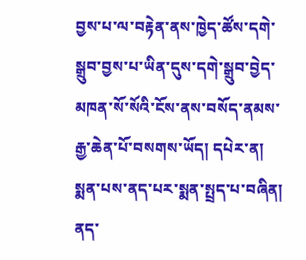བྱས་པ་ལ་བརྟེན་ནས་ཁྱེད་ཚོས་དགེ་སྒྲུབ་བྱས་པ་ཡིན་དུས་དགེ་སྒྲུབ་བྱེད་མཁན་སོ་སོའི་ངོས་ནས་བསོད་ནམས་རྒྱ་ཆེན་པོ་བསགས་ཡོད། དཔེར་ན། སྨན་པས་ནད་པར་སྨན་སྤྲད་པ་བཞིན། ནད་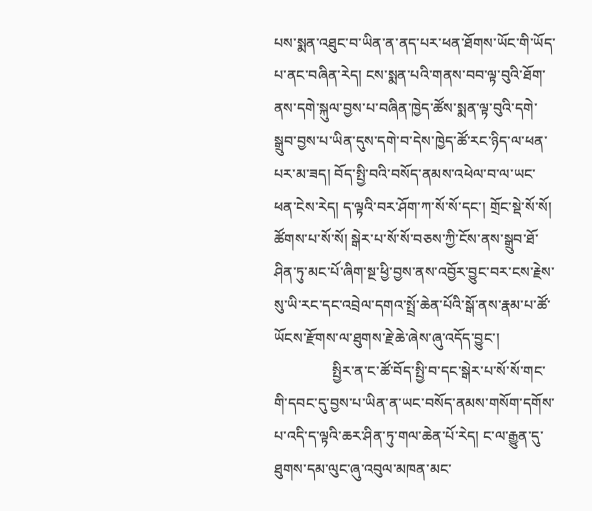པས་སྨན་འཐུང་བ་ཡིན་ན་ནད་པར་ཕན་ཐོགས་ཡོང་གི་ཡོད་པ་ནང་བཞིན་རེད། ངས་སྨན་པའི་གནས་བབ་ལྟ་བུའི་ཐོག་ནས་དགེ་སྐུལ་བྱས་པ་བཞིན་ཁྱེད་ཚོས་སྨན་ལྟ་བུའི་དགེ་སྒྲུབ་བྱས་པ་ཡིན་དུས་དགེ་བ་དེས་ཁྱེད་ཚོ་རང་ཉིད་ལ་ཕན་པར་མ་ཟད། བོད་སྤྱི་བའི་བསོད་ནམས་འཕེལ་བ་ལ་ཡང་ཕན་ངེས་རེད། ད་ལྟའི་བར་ཤོག་ཀ་སོ་སོ་དང་། གྲོང་སྡེ་སོ་སོ། ཚོགས་པ་སོ་སོ། སྒེར་པ་སོ་སོ་བཅས་ཀྱི་ངོས་ནས་སྒྲུབ་ཐོ་ཤིན་ཏུ་མང་པོ་ཞིག་སྔ་ཕྱི་བྱས་ནས་འབྱོར་བྱུང་བར་ངས་རྗེས་སུ་ཡི་རང་དང་འབྲེལ་དགའ་སྤྲོ་ཆེན་པོའི་སྒོ་ནས་རྣམ་པ་ཚོ་ཡོངས་རྫོགས་ལ་ཐུགས་རྗེ་ཆེ་ཞེས་ཞུ་འདོད་བྱུང་།
                སྤྱིར་ན་ང་ཚོ་བོད་སྤྱི་བ་དང་སྒེར་པ་སོ་སོ་གང་གི་དབང་དུ་བྱས་པ་ཡིན་ན་ཡང་བསོད་ནམས་གསོག་དགོས་པ་འདི་ད་ལྟའི་ཆར་ཤིན་ཏུ་གལ་ཆེན་པོ་རེད། ང་ལ་རྒྱུན་དུ་ཐུགས་དམ་ལུང་ཞུ་འབུལ་མཁན་མང་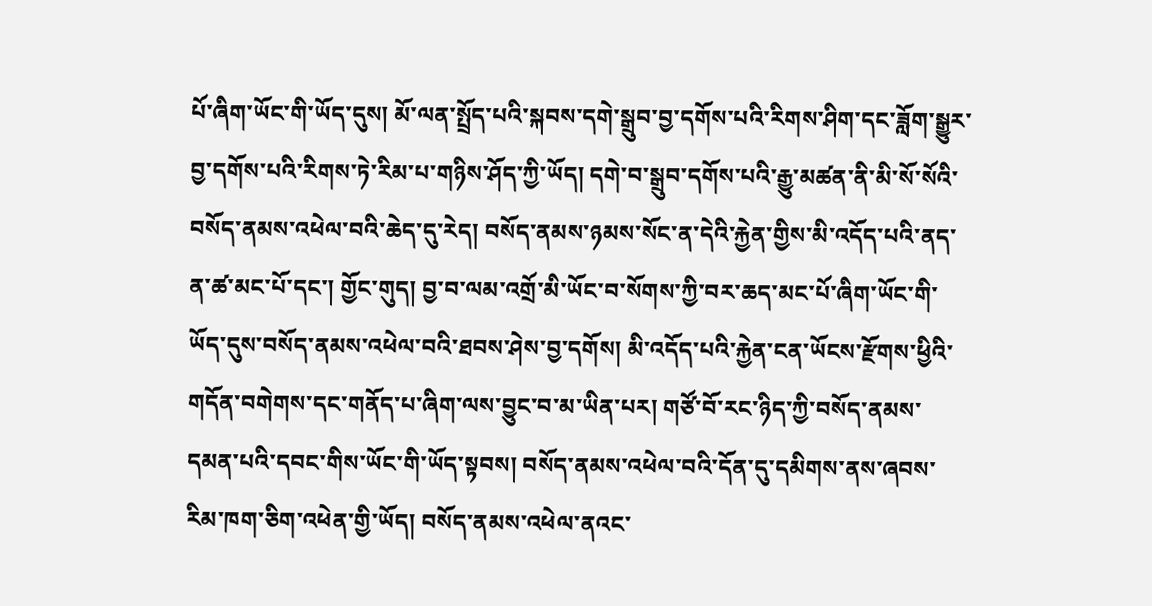པོ་ཞིག་ཡོང་གི་ཡོད་དུས། མོ་ལན་སྤྲོད་པའི་སྐབས་དགེ་སྒྲུབ་བྱ་དགོས་པའི་རིགས་ཤིག་དང་ཟློག་སྒྱུར་བྱ་དགོས་པའི་རིགས་ཏེ་རིམ་པ་གཉིས་ཤོད་ཀྱི་ཡོད། དགེ་བ་སྒྲུབ་དགོས་པའི་རྒྱུ་མཚན་ནི་མི་སོ་སོའི་བསོད་ནམས་འཕེལ་བའི་ཆེད་དུ་རེད། བསོད་ནམས་ཉམས་སོང་ན་དེའི་རྐྱེན་གྱིས་མི་འདོད་པའི་ནད་ན་ཚ་མང་པོ་དང་། གྱོང་གུད། བྱ་བ་ལམ་འགྲོ་མི་ཡོང་བ་སོགས་ཀྱི་བར་ཆད་མང་པོ་ཞིག་ཡོང་གི་ཡོད་དུས་བསོད་ནམས་འཕེལ་བའི་ཐབས་ཤེས་བྱ་དགོས། མི་འདོད་པའི་རྐྱེན་ངན་ཡོངས་རྫོགས་ཕྱིའི་གདོན་བགེགས་དང་གནོད་པ་ཞིག་ལས་བྱུང་བ་མ་ཡིན་པར། གཙོ་བོ་རང་ཉིད་ཀྱི་བསོད་ནམས་དམན་པའི་དབང་གིས་ཡོང་གི་ཡོད་སྟབས། བསོད་ནམས་འཕེལ་བའི་དོན་དུ་དམིགས་ནས་ཞབས་རིམ་ཁག་ཅིག་འཕེན་གྱི་ཡོད། བསོད་ནམས་འཕེལ་ནའང་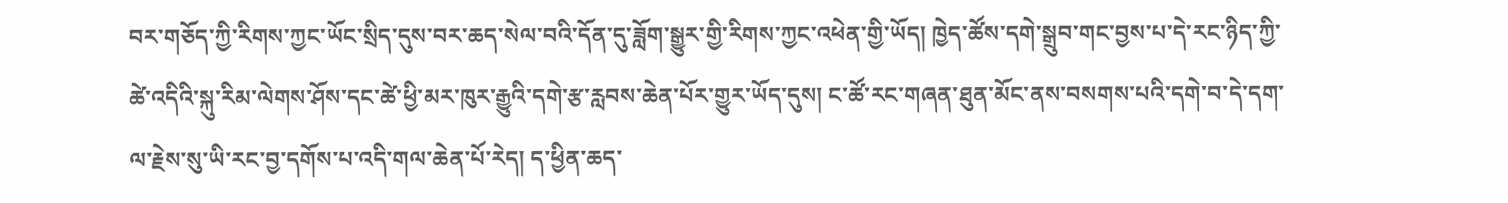བར་གཅོད་ཀྱི་རིགས་ཀྱང་ཡོང་སྲིད་དུས་བར་ཆད་སེལ་བའི་དོན་དུ་ཟློག་སྒྱུར་གྱི་རིགས་ཀྱང་འཕེན་གྱི་ཡོད། ཁྱེད་ཚོས་དགེ་སྒྲུབ་གང་བྱས་པ་དེ་རང་ཉིད་ཀྱི་ཚེ་འདིའི་སྐུ་རིམ་ལེགས་ཤོས་དང་ཚེ་ཕྱི་མར་ཁུར་རྒྱུའི་དགེ་རྩ་རླབས་ཆེན་པོར་གྱུར་ཡོད་དུས། ང་ཚོ་རང་གཞན་ཐུན་མོང་ནས་བསགས་པའི་དགེ་བ་དེ་དག་ལ་རྗེས་སུ་ཡི་རང་བྱ་དགོས་པ་འདི་གལ་ཆེན་པོ་རེད། ད་ཕྱིན་ཆད་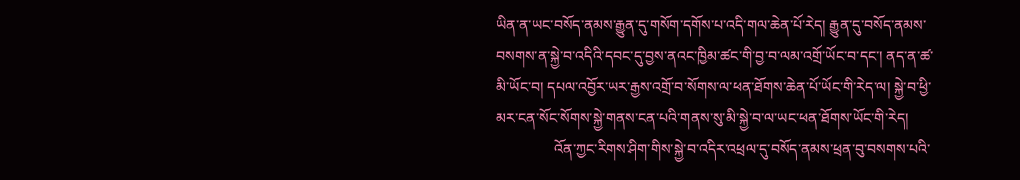ཡིན་ན་ཡང་བསོད་ནམས་རྒྱུན་དུ་གསོག་དགོས་པ་འདི་གལ་ཆེན་པོ་རེད། རྒྱུན་དུ་བསོད་ནམས་བསགས་ན་སྐྱེ་བ་འདིའི་དབང་དུ་བྱས་ནའང་ཁྱིམ་ཚང་གི་བྱ་བ་ལམ་འགྲོ་ཡོང་བ་དང་། ནད་ན་ཚ་མི་ཡོང་བ། དཔལ་འབྱོར་ཡར་རྒྱས་འགྲོ་བ་སོགས་ལ་ཕན་ཐོགས་ཆེན་པོ་ཡོང་གི་རེད་ལ། སྐྱེ་བ་ཕྱི་མར་ངན་སོང་སོགས་སྐྱེ་གནས་ངན་པའི་གནས་སུ་མི་སྐྱེ་བ་ལ་ཡང་ཕན་ཐོགས་ཡོང་གི་རེད།
                འོན་ཀྱང་རིགས་ཤིག་གིས་སྐྱེ་བ་འདིར་འཕྲལ་དུ་བསོད་ནམས་ཕྲན་བུ་བསགས་པའི་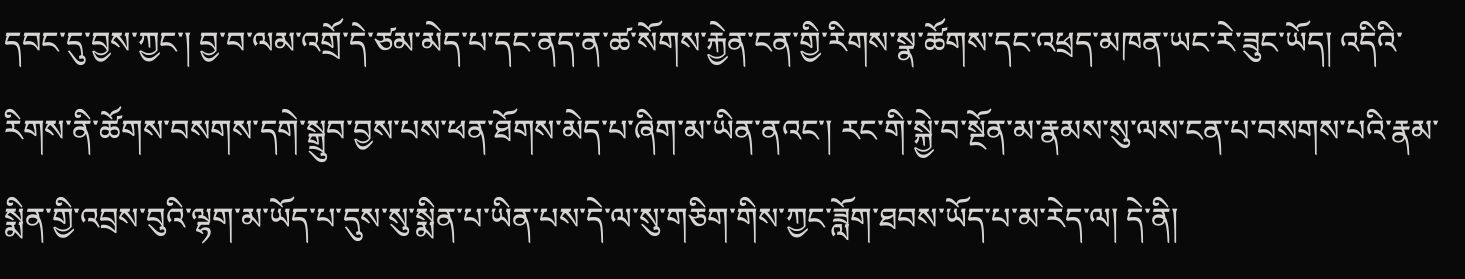དབང་དུ་བྱས་ཀྱང་། བྱ་བ་ལམ་འགྲོ་དེ་ཙམ་མེད་པ་དང་ནད་ན་ཚ་སོགས་རྐྱེན་ངན་གྱི་རིགས་སྣ་ཚོགས་དང་འཕྲད་མཁན་ཡང་རེ་ཟུང་ཡོད། འདིའི་རིགས་ནི་ཚོགས་བསགས་དགེ་སྒྲུབ་བྱས་པས་ཕན་ཐོགས་མེད་པ་ཞིག་མ་ཡིན་ནའང་། རང་གི་སྐྱེ་བ་སྔོན་མ་རྣམས་སུ་ལས་ངན་པ་བསགས་པའི་རྣམ་སྨིན་གྱི་འབྲས་བུའི་ལྷག་མ་ཡོད་པ་དུས་སུ་སྨིན་པ་ཡིན་པས་དེ་ལ་སུ་གཅིག་གིས་ཀྱང་ཟློག་ཐབས་ཡོད་པ་མ་རེད་ལ། དེ་ནི།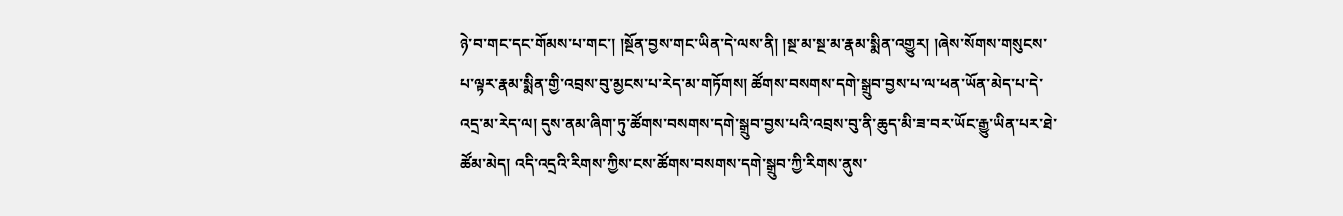ཉེ་བ་གང་དང་གོམས་པ་གང་། །སྔོན་བྱས་གང་ཡིན་དེ་ལས་ནི། །སྔ་མ་སྔ་མ་རྣམ་སྨིན་འགྱུར། །ཞེས་སོགས་གསུངས་པ་ལྟར་རྣམ་སྨིན་གྱི་འབྲས་བུ་མྱངས་པ་རེད་མ་གཏོགས། ཚོགས་བསགས་དགེ་སྒྲུབ་བྱས་པ་ལ་ཕན་ཡོན་མེད་པ་དེ་འདྲ་མ་རེད་ལ། དུས་ནམ་ཞིག་ཏུ་ཚོགས་བསགས་དགེ་སྒྲུབ་བྱས་པའི་འབྲས་བུ་ནི་ཆུད་མི་ཟ་བར་ཡོང་རྒྱུ་ཡིན་པར་ཐེ་ཚོམ་མེད། འདི་འདྲའི་རིགས་ཀྱིས་ངས་ཚོགས་བསགས་དགེ་སྒྲུབ་ཀྱི་རིགས་ནུས་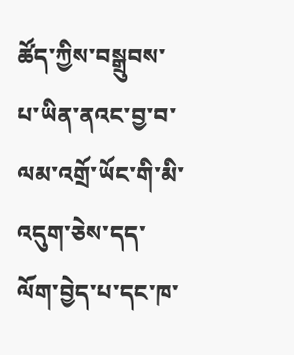ཚོད་ཀྱིས་བསྒྲུབས་པ་ཡིན་ནའང་བྱ་བ་ལམ་འགྲོ་ཡོང་གི་མི་འདུག་ཅེས་དད་ལོག་བྱེད་པ་དང་ཁ་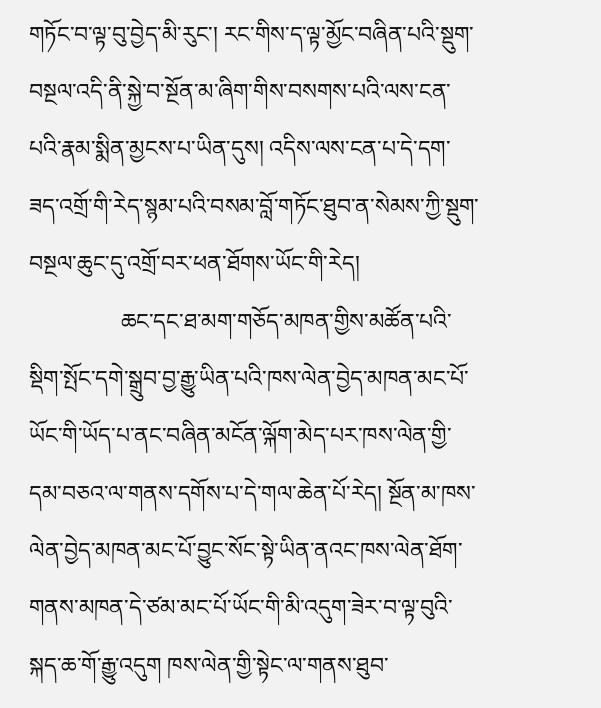གཏོང་བ་ལྟ་བུ་བྱེད་མི་རུང་། རང་གིས་ད་ལྟ་མྱོང་བཞིན་པའི་སྡུག་བསྔལ་འདི་ནི་སྐྱེ་བ་སྔོན་མ་ཞིག་གིས་བསགས་པའི་ལས་ངན་པའི་རྣམ་སྨིན་མྱངས་པ་ཡིན་དུས། འདིས་ལས་ངན་པ་དེ་དག་ཟད་འགྲོ་གི་རེད་སྙམ་པའི་བསམ་བློ་གཏོང་ཐུབ་ན་སེམས་ཀྱི་སྡུག་བསྔལ་ཆུང་དུ་འགྲོ་བར་ཕན་ཐོགས་ཡོང་གི་རེད།
                ཆང་དང་ཐ་མག་གཅོད་མཁན་གྱིས་མཚོན་པའི་སྡིག་སྤོང་དགེ་སྒྲུབ་བྱ་རྒྱུ་ཡིན་པའི་ཁས་ལེན་བྱེད་མཁན་མང་པོ་ཡོང་གི་ཡོད་པ་ནང་བཞིན་མངོན་ལྐོག་མེད་པར་ཁས་ལེན་གྱི་དམ་བཅའ་ལ་གནས་དགོས་པ་དེ་གལ་ཆེན་པོ་རེད། སྔོན་མ་ཁས་ལེན་བྱེད་མཁན་མང་པོ་བྱུང་སོང་སྟེ་ཡིན་ནའང་ཁས་ལེན་ཐོག་གནས་མཁན་དེ་ཙམ་མང་པོ་ཡོང་གི་མི་འདུག་ཟེར་བ་ལྟ་བུའི་སྐད་ཆ་གོ་རྒྱུ་འདུག ཁས་ལེན་གྱི་སྟེང་ལ་གནས་ཐུབ་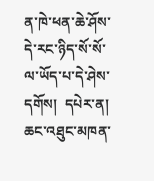ན་ཁེ་ཕན་ཆེ་ཤོས་དེ་རང་ཉིད་སོ་སོ་ལ་ཡོད་པ་དེ་ཤེས་དགོས།  དཔེར་ན། ཆང་འཐུང་མཁན་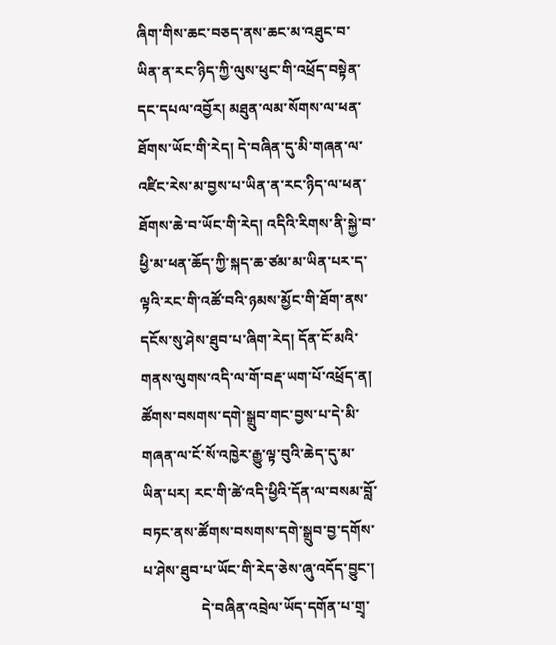ཞིག་གིས་ཆང་བཅད་ནས་ཆང་མ་འཐུང་བ་ཡིན་ན་རང་ཉིད་ཀྱི་ལུས་ཕུང་གི་འཕྲོད་བསྟེན་དང་དཔལ་འབྱོར། མཐུན་ལམ་སོགས་ལ་ཕན་ཐོགས་ཡོང་གི་རེད། དེ་བཞིན་དུ་མི་གཞན་ལ་འཛིང་རེས་མ་བྱས་པ་ཡིན་ན་རང་ཉིད་ལ་ཕན་ཐོགས་ཆེ་བ་ཡོང་གི་རེད། འདིའི་རིགས་ནི་སྐྱེ་བ་ཕྱི་མ་ཕན་ཆོད་ཀྱི་སྐད་ཆ་ཙམ་མ་ཡིན་པར་ད་ལྟའི་རང་གི་འཚོ་བའི་ཉམས་མྱོང་གི་ཐོག་ནས་དངོས་སུ་ཤེས་ཐུབ་པ་ཞིག་རེད། དོན་ངོ་མའི་གནས་ལུགས་འདི་ལ་གོ་བརྡ་ཡག་པོ་འཕྲོད་ན། ཚོགས་བསགས་དགེ་སྒྲུབ་གང་བྱས་པ་དེ་མི་གཞན་ལ་ངོ་སོ་འཁྱེར་རྒྱུ་ལྟ་བུའི་ཆེད་དུ་མ་ཡིན་པར། རང་གི་ཚེ་འདི་ཕྱིའི་དོན་ལ་བསམ་བློ་བཏང་ནས་ཚོགས་བསགས་དགེ་སྒྲུབ་བྱ་དགོས་པ་ཤེས་ཐུབ་པ་ཡོང་གི་རེད་ཅེས་ཞུ་འདོད་བྱུང་།
                དེ་བཞིན་འབྲེལ་ཡོད་དགོན་པ་གྲྭ་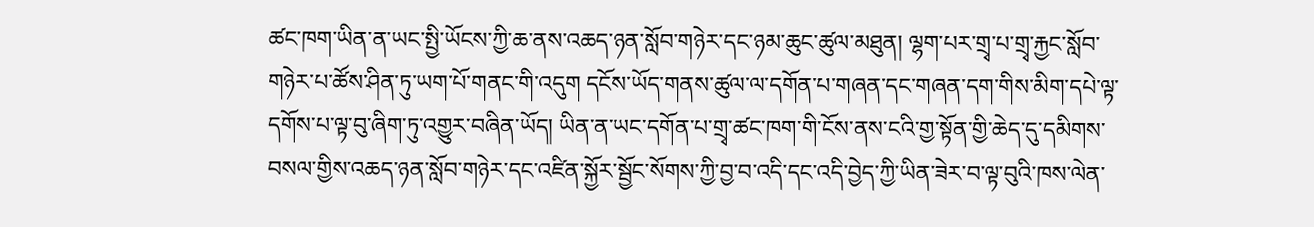ཚང་ཁག་ཡིན་ན་ཡང་སྤྱི་ཡོངས་ཀྱི་ཆ་ནས་འཆད་ཉན་སློབ་གཉེར་དང་ཉམ་ཆུང་ཚུལ་མཐུན། ལྷག་པར་གྲྭ་པ་གྲྭ་རྐྱང་སློབ་གཉེར་པ་ཚོས་ཤིན་ཏུ་ཡག་པོ་གནང་གི་འདུག དངོས་ཡོད་གནས་ཚུལ་ལ་དགོན་པ་གཞན་དང་གཞན་དག་གིས་མིག་དཔེ་ལྟ་དགོས་པ་ལྟ་བུ་ཞིག་ཏུ་འགྱུར་བཞིན་ཡོད། ཡིན་ན་ཡང་དགོན་པ་གྲྭ་ཚང་ཁག་གི་ངོས་ནས་ངའི་གྱ་སྟོན་གྱི་ཆེད་དུ་དམིགས་བསལ་གྱིས་འཆད་ཉན་སློབ་གཉེར་དང་འཛིན་སྐྱོར་སྦྱོང་སོགས་ཀྱི་བྱ་བ་འདི་དང་འདི་བྱེད་ཀྱི་ཡིན་ཟེར་བ་ལྟ་བུའི་ཁས་ལེན་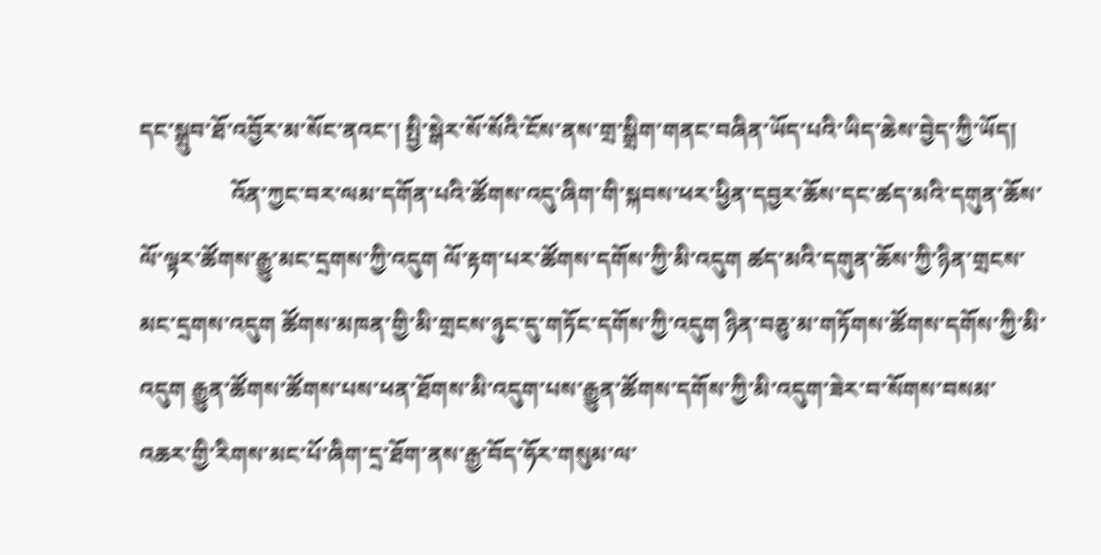དང་སྒྲུབ་ཐོ་འབྱོར་མ་སོང་ནའང་། སྤྱི་སྒེར་སོ་སོའི་ངོས་ནས་གྲ་སྒྲིག་གནང་བཞིན་ཡོད་པའི་ཡིད་ཆེས་བྱེད་ཀྱི་ཡོད།
                འོན་ཀྱང་བར་ལམ་དགོན་པའི་ཚོགས་འདུ་ཞིག་གི་སྐབས་ཕར་ཕྱིན་དབྱར་ཆོས་དང་ཚད་མའི་དགུན་ཆོས་ལོ་ལྟར་ཚོགས་རྒྱུ་མང་དྲགས་ཀྱི་འདུག ལོ་རྟག་པར་ཚོགས་དགོས་ཀྱི་མི་འདུག ཚད་མའི་དགུན་ཆོས་ཀྱི་ཉིན་གྲངས་མང་དྲགས་འདུག ཚོགས་མཁན་གྱི་མི་གྲངས་ཉུང་དུ་གཏོང་དགོས་ཀྱི་འདུག ཉིན་བཅུ་མ་གཏོགས་ཚོགས་དགོས་ཀྱི་མི་འདུག རྒྱུན་ཚོགས་ཚོགས་པས་ཕན་ཐོགས་མི་འདུག་པས་རྒྱུན་ཚོགས་དགོས་ཀྱི་མི་འདུག་ཟེར་བ་སོགས་བསམ་འཆར་གྱི་རིགས་མང་པོ་ཞིག་དྲ་ཐོག་ནས་རྒྱ་བོད་ཧོར་གསུམ་ལ་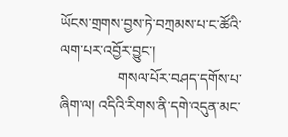ཡོངས་གྲགས་བྱས་ཏེ་བཀྲམས་པ་ང་ཚོའི་ལག་པར་འབྱོར་བྱུང་།
                གསལ་པོར་བཤད་དགོས་པ་ཞིག་ལ། འདིའི་རིགས་ནི་དགེ་འདུན་མང་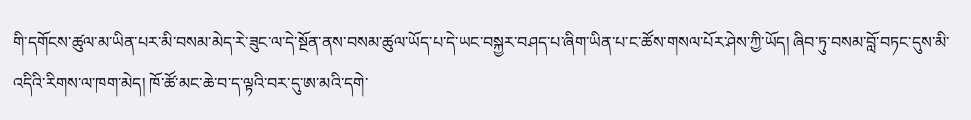གི་དགོངས་ཚུལ་མ་ཡིན་པར་མི་བསམ་མེད་རེ་ཟུང་ལ་དེ་སྔོན་ནས་བསམ་ཚུལ་ཡོད་པ་དེ་ཡང་བསྐྱར་བཤད་པ་ཞིག་ཡིན་པ་ང་ཚོས་གསལ་པོར་ཤེས་ཀྱི་ཡོད། ཞིབ་ཏུ་བསམ་བློ་བཏང་དུས་མི་འདིའི་རིགས་ལ་ཁག་མེད། ཁོ་ཚོ་མང་ཆེ་བ་ད་ལྟའི་བར་དུ་ཨ་མའི་དགེ་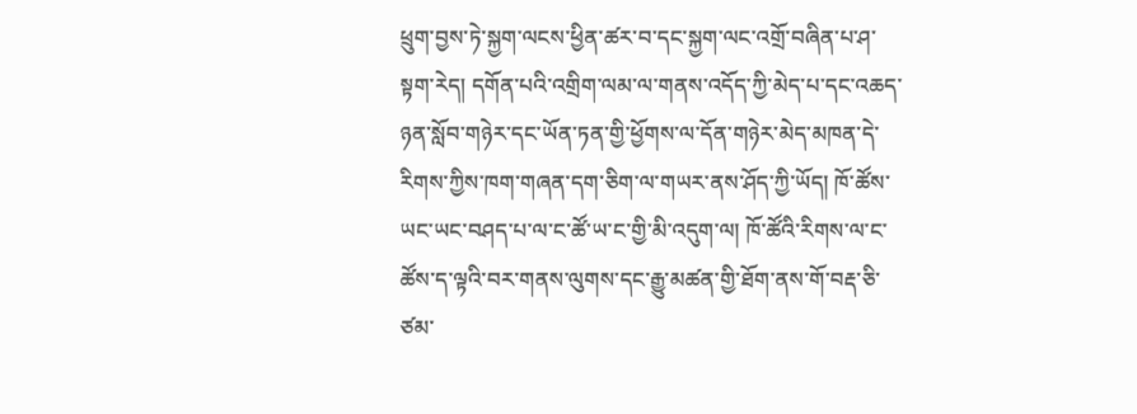ཕྲུག་བྱས་ཏེ་སྐྱག་ལངས་ཕྱིན་ཚར་བ་དང་སྐྱག་ལང་འགྲོ་བཞིན་པ་ཤ་སྟག་རེད། དགོན་པའི་འགྲིག་ལམ་ལ་གནས་འདོད་ཀྱི་མེད་པ་དང་འཆད་ཉན་སློབ་གཉེར་དང་ཡོན་ཏན་གྱི་ཕྱོགས་ལ་དོན་གཉེར་མེད་མཁན་དེ་རིགས་ཀྱིས་ཁག་གཞན་དག་ཅིག་ལ་གཡར་ནས་ཤོད་ཀྱི་ཡོད། ཁོ་ཚོས་ཡང་ཡང་བཤད་པ་ལ་ང་ཚོ་ཡ་ང་གྱི་མི་འདུག་ལ། ཁོ་ཚོའི་རིགས་ལ་ང་ཚོས་ད་ལྟའི་བར་གནས་ལུགས་དང་རྒྱུ་མཚན་གྱི་ཐོག་ནས་གོ་བརྡ་ཅི་ཙམ་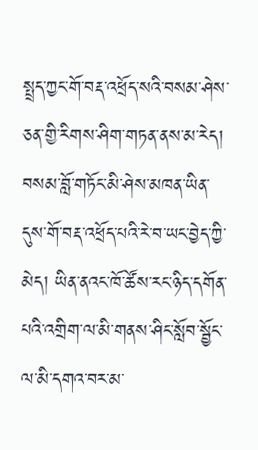སྤྲད་ཀྱང་གོ་བརྡ་འཕྲོད་སའི་བསམ་ཤེས་ཅན་གྱི་རིགས་ཤིག་གཏན་ནས་མ་རེད། བསམ་བློ་གཏོང་མི་ཤེས་མཁན་ཡིན་དུས་གོ་བརྡ་འཕྲོད་པའི་རེ་བ་ཡང་བྱེད་ཀྱི་མེད། ཡིན་ནའང་ཁོ་ཚོས་རང་ཉིད་དགོན་པའི་འགྲིག་ལ་མི་གནས་ཤིང་སློབ་སྦྱོང་ལ་མི་དགའ་བར་མ་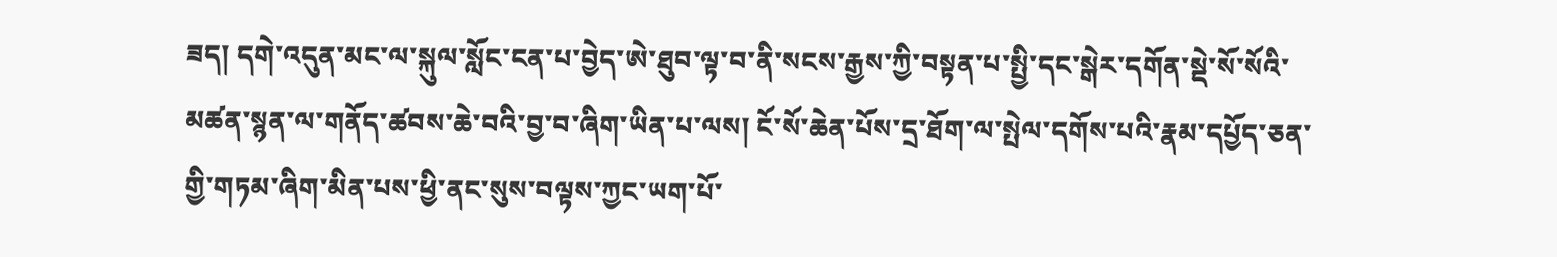ཟད། དགེ་འདུན་མང་ལ་སྐུལ་སློང་ངན་པ་བྱེད་ཨེ་ཐུབ་ལྟ་བ་ནི་སངས་རྒྱས་ཀྱི་བསྟན་པ་སྤྱི་དང་སྒེར་དགོན་སྡེ་སོ་སོའི་མཚན་སྙན་ལ་གནོད་ཚབས་ཆེ་བའི་བྱ་བ་ཞིག་ཡིན་པ་ལས། ངོ་སོ་ཆེན་པོས་དྲ་ཐོག་ལ་སྤེལ་དགོས་པའི་རྣམ་དཔྱོད་ཅན་གྱི་གཏམ་ཞིག་མིན་པས་ཕྱི་ནང་སུས་བལྟས་ཀྱང་ཡག་པོ་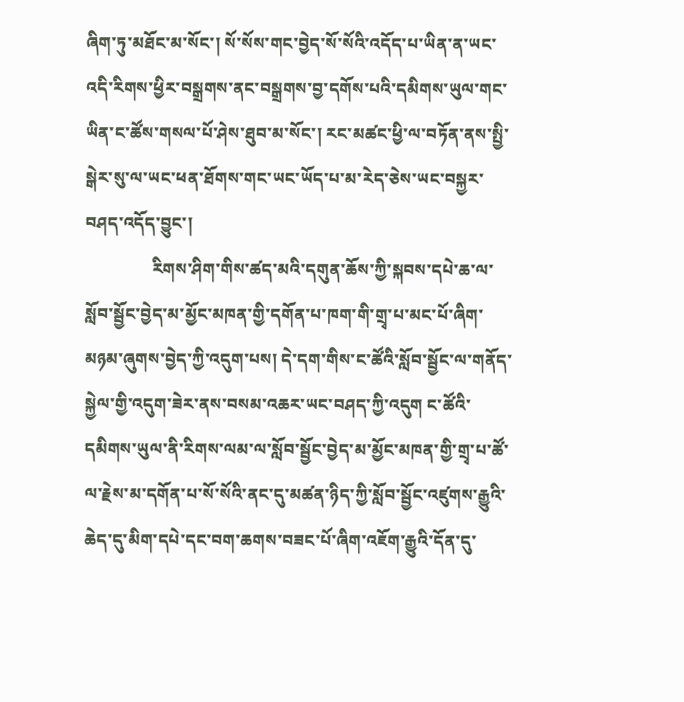ཞིག་ཏུ་མཐོང་མ་སོང་། སོ་སོས་གང་བྱེད་སོ་སོའི་འདོད་པ་ཡིན་ན་ཡང་འདི་རིགས་ཕྱིར་བསྒྲགས་ནང་བསྒྲགས་བྱ་དགོས་པའི་དམིགས་ཡུལ་གང་ཡིན་ང་ཚོས་གསལ་པོ་ཤེས་ཐུབ་མ་སོང་། རང་མཚང་ཕྱི་ལ་བཏོན་ནས་སྤྱི་སྒེར་སུ་ལ་ཡང་ཕན་ཐོགས་གང་ཡང་ཡོད་པ་མ་རེད་ཅེས་ཡང་བསྐྱར་བཤད་འདོད་བྱུང་།
                རིགས་ཤིག་གིས་ཚད་མའི་དགུན་ཆོས་ཀྱི་སྐབས་དཔེ་ཆ་ལ་སློབ་སྦྱོང་བྱེད་མ་མྱོང་མཁན་གྱི་དགོན་པ་ཁག་གི་གྲྭ་པ་མང་པོ་ཞིག་མཉམ་ཞུགས་བྱེད་ཀྱི་འདུག་པས། དེ་དག་གིས་ང་ཚོའི་སློབ་སྦྱོང་ལ་གནོད་སྐྱེལ་གྱི་འདུག་ཟེར་ནས་བསམ་འཆར་ཡང་བཤད་ཀྱི་འདུག ང་ཚོའི་དམིགས་ཡུལ་ནི་རིགས་ལམ་ལ་སློབ་སྦྱོང་བྱེད་མ་མྱོང་མཁན་གྱི་གྲྭ་པ་ཚོ་ལ་རྗེས་མ་དགོན་པ་སོ་སོའི་ནང་དུ་མཚན་ཉིད་ཀྱི་སློབ་སྦྱོང་འཛུགས་རྒྱུའི་ཆེད་དུ་མིག་དཔེ་དང་བག་ཆགས་བཟང་པོ་ཞིག་འཇོག་རྒྱུའི་དོན་དུ་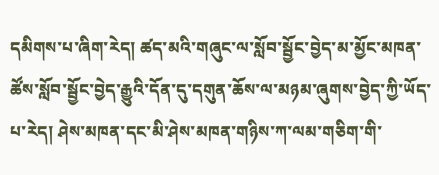དམིགས་པ་ཞིག་རེད། ཚད་མའི་གཞུང་ལ་སློབ་སྦྱོང་བྱེད་མ་མྱོང་མཁན་ཚོས་སློབ་སྦྱོང་བྱེད་རྒྱུའི་དོན་དུ་དགུན་ཆོས་ལ་མཉམ་ཞུགས་བྱེད་ཀྱི་ཡོད་པ་རེད། ཤེས་མཁན་དང་མི་ཤེས་མཁན་གཉིས་ཀ་ལམ་གཅིག་གི་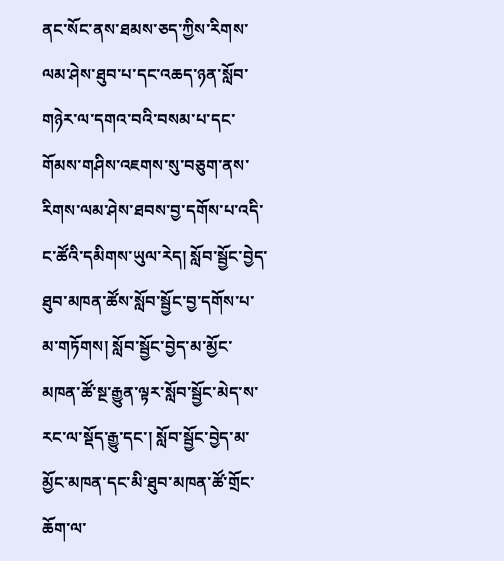ནང་སོང་ནས་ཐམས་ཅད་ཀྱིས་རིགས་ལམ་ཤེས་ཐུབ་པ་དང་འཆད་ཉན་སློབ་གཉེར་ལ་དགའ་བའི་བསམ་པ་དང་གོམས་གཤིས་འཇགས་སུ་བཅུག་ནས་རིགས་ལམ་ཤེས་ཐབས་བྱ་དགོས་པ་འདི་ང་ཚོའི་དམིགས་ཡུལ་རེད། སློབ་སྦྱོང་བྱེད་ཐུབ་མཁན་ཚོས་སློབ་སྦྱོང་བྱ་དགོས་པ་མ་གཏོགས། སློབ་སྦྱོང་བྱེད་མ་མྱོང་མཁན་ཚོ་སྔ་རྒྱུན་ལྟར་སློབ་སྦྱོང་མེད་ས་རང་ལ་སྡོད་རྒྱུ་དང་། སློབ་སྦྱོང་བྱེད་མ་མྱོང་མཁན་དང་མི་ཐུབ་མཁན་ཚོ་གྲོང་ཆོག་ལ་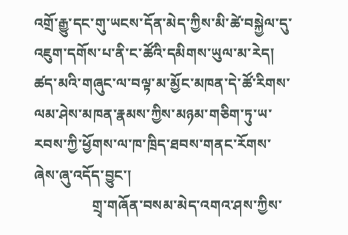འགྲོ་རྒྱུ་དང་གུ་ཡངས་དོན་མེད་ཀྱིས་མི་ཚེ་བསྐྱེལ་དུ་འཇུག་དགོས་པ་ནི་ང་ཚོའི་དམིགས་ཡུལ་མ་རེད། ཚད་མའི་གཞུང་ལ་བལྟ་མ་མྱོང་མཁན་དེ་ཚོ་རིགས་ལམ་ཤེས་མཁན་རྣམས་ཀྱིས་མཉམ་གཅིག་ཏུ་ཡ་རབས་ཀྱི་ཕྱོགས་ལ་ཁ་ཁྲིད་ཐབས་གནང་རོགས་ཞེས་ཞུ་འདོད་བྱུང་།
                གྲྭ་གཞོན་བསམ་མེད་འགའ་ཤས་ཀྱིས་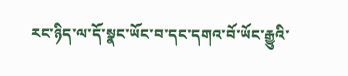རང་ཉིད་ལ་དོ་སྣང་ཡོང་བ་དང་དགའ་བོ་ཡོང་རྒྱུའི་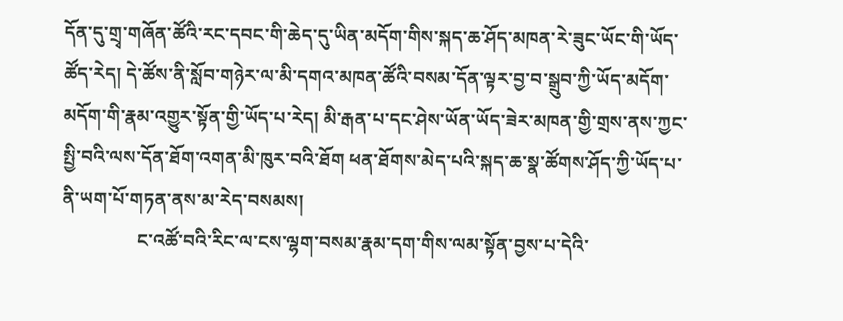དོན་དུ་གྲྭ་གཞོན་ཚོའི་རང་དབང་གི་ཆེད་དུ་ཡིན་མདོག་གིས་སྐད་ཆ་ཤོད་མཁན་རེ་ཟུང་ཡོང་གི་ཡོད་ཚོད་རེད། དེ་ཚོས་ནི་སློབ་གཉེར་ལ་མི་དགའ་མཁན་ཚོའི་བསམ་དོན་ལྟར་བྱ་བ་སྒྲུབ་ཀྱི་ཡོད་མདོག་མདོག་གི་རྣམ་འགྱུར་སྟོན་གྱི་ཡོད་པ་རེད། མི་རྒན་པ་དང་ཤེས་ཡོན་ཡོད་ཟེར་མཁན་གྱི་གྲས་ནས་ཀྱང་སྤྱི་བའི་ལས་དོན་ཐོག་འགན་མི་ཁུར་བའི་ཐོག ཕན་ཐོགས་མེད་པའི་སྐད་ཆ་སྣ་ཚོགས་ཤོད་ཀྱི་ཡོད་པ་ནི་ཡག་པོ་གཏན་ནས་མ་རེད་བསམས།
                ང་འཚོ་བའི་རིང་ལ་ངས་ལྷག་བསམ་རྣམ་དག་གིས་ལམ་སྟོན་བྱས་པ་དེའི་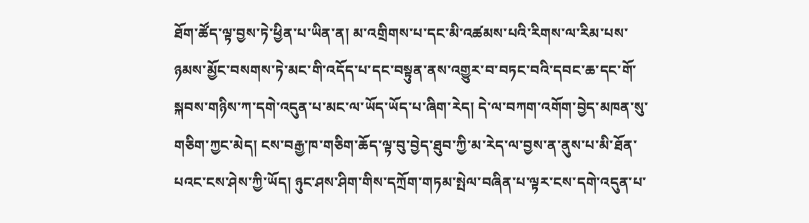ཐོག་ཚོད་ལྟ་བྱས་ཏེ་ཕྱིན་པ་ཡིན་ན། མ་འགྲིགས་པ་དང་མི་འཚམས་པའི་རིགས་ལ་རིམ་པས་ཉམས་མྱོང་བསགས་ཏེ་མང་གི་འདོད་པ་དང་བསྟུན་ནས་འགྱུར་བ་བཏང་བའི་དབང་ཆ་དང་གོ་སྐབས་གཉིས་ཀ་དགེ་འདུན་པ་མང་ལ་ཡོད་ཡོད་པ་ཞིག་རེད། དེ་ལ་བཀག་འགོག་བྱེད་མཁན་སུ་གཅིག་ཀྱང་མེད། ངས་བརྒྱ་ཁ་གཅིག་ཆོད་ལྟ་བུ་བྱེད་ཐུབ་ཀྱི་མ་རེད་ལ་བྱས་ན་ནུས་པ་མི་ཐོན་པའང་ངས་ཤེས་ཀྱི་ཡོད། ཉུང་ཤས་ཤིག་གིས་དཀྲོག་གཏམ་སྤེལ་བཞིན་པ་ལྟར་ངས་དགེ་འདུན་པ་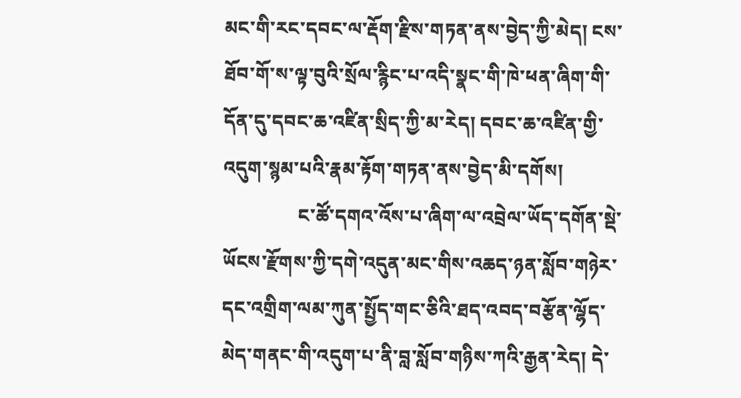མང་གི་རང་དབང་ལ་རྡོག་རྫིས་གཏན་ནས་བྱེད་ཀྱི་མེད། ངས་ཐོབ་གོ་ས་ལྟ་བུའི་སྲོལ་རྙིང་པ་འདི་སྣང་གི་ཁེ་ཕན་ཞིག་གི་དོན་དུ་དབང་ཆ་འཛིན་སྲིད་ཀྱི་མ་རེད། དབང་ཆ་འཛིན་གྱི་འདུག་སྙམ་པའི་རྣམ་རྟོག་གཏན་ནས་བྱེད་མི་དགོས།
                ང་ཚོ་དགའ་འོས་པ་ཞིག་ལ་འབྲེལ་ཡོད་དགོན་སྡེ་ཡོངས་རྫོགས་ཀྱི་དགེ་འདུན་མང་གིས་འཆད་ཉན་སློབ་གཉེར་དང་འགྲིག་ལམ་ཀུན་སྤྱོད་གང་ཅིའི་ཐད་འབད་བརྩོན་ལྷོད་མེད་གནང་གི་འདུག་པ་ནི་བླ་སློབ་གཉིས་ཀའི་རྒྱན་རེད། དེ་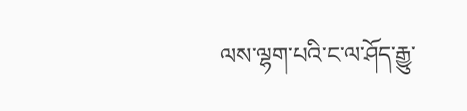ལས་ལྷག་པའི་ང་ལ་ཤོད་རྒྱུ་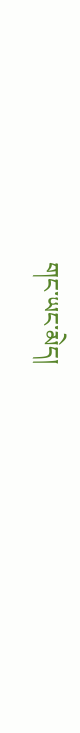གང་ཡང་མེད།